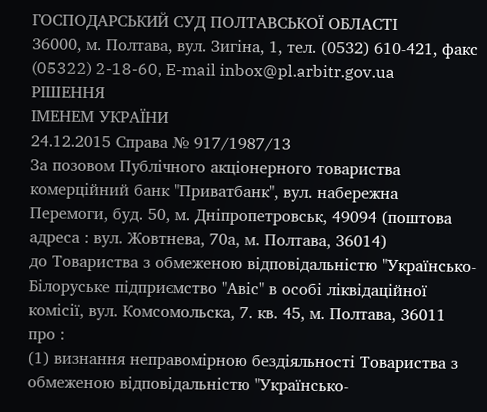ГОСПОДАРСЬКИЙ СУД ПОЛТАВСЬКОЇ ОБЛАСТІ
36000, м. Полтава, вул. Зигіна, 1, тел. (0532) 610-421, факс (05322) 2-18-60, E-mail inbox@pl.arbitr.gov.ua
РІШЕННЯ
ІМЕНЕМ УКРАЇНИ
24.12.2015 Справа № 917/1987/13
За позовом Публічного акціонерного товариства комерційний банк "Приватбанк", вул. набережна Перемоги, буд. 50, м. Дніпропетровськ, 49094 (поштова адреса : вул. Жовтнева, 70а, м. Полтава, 36014)
до Товариства з обмеженою відповідальністю "Українсько-Білоруське підприємство "Авіс" в особі ліквідаційної комісії, вул. Комсомольска, 7. кв. 45, м. Полтава, 36011
про :
(1) визнання неправомірною бездіяльності Товариства з обмеженою відповідальністю "Українсько-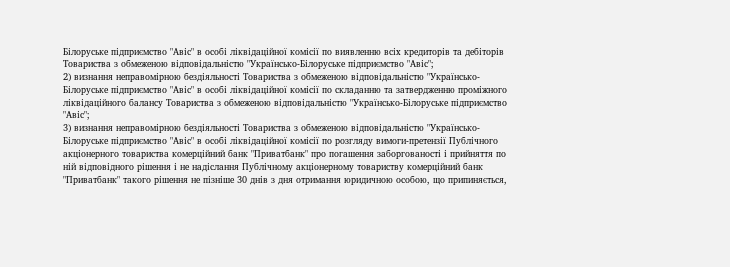Білоруське підприємство "Авіс" в особі ліквідаційної комісії по виявленню всіх кредиторів та дебіторів Товариства з обмеженою відповідальністю "Українсько-Білоруське підприємство "Авіс";
2) визнання неправомірною бездіяльності Товариства з обмеженою відповідальністю "Українсько-Білоруське підприємство "Авіс" в особі ліквідаційної комісії по складанню та затвердженню проміжного ліквідаційного балансу Товариства з обмеженою відповідальністю "Українсько-Білоруське підприємство "Авіс";
3) визнання неправомірною бездіяльності Товариства з обмеженою відповідальністю "Українсько-Білоруське підприємство "Авіс" в особі ліквідаційної комісії по розгляду вимоги-претензії Публічного акціонерного товариства комерційний банк "Приватбанк" про погашення заборгованості і прийняття по ній відповідного рішення і не надіслання Публічному акціонерному товариству комерційний банк "Приватбанк" такого рішення не пізніше 30 днів з дня отримання юридичною особою, що припиняється,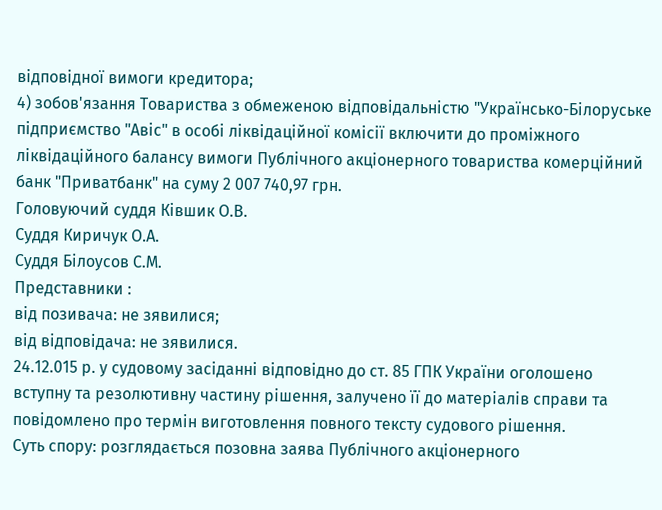відповідної вимоги кредитора;
4) зобов'язання Товариства з обмеженою відповідальністю "Українсько-Білоруське підприємство "Авіс" в особі ліквідаційної комісії включити до проміжного ліквідаційного балансу вимоги Публічного акціонерного товариства комерційний банк "Приватбанк" на суму 2 007 740,97 грн.
Головуючий суддя Ківшик О.В.
Суддя Киричук О.А.
Суддя Білоусов С.М.
Представники :
від позивача: не зявилися;
від відповідача: не зявилися.
24.12.015 р. у судовому засіданні відповідно до ст. 85 ГПК України оголошено вступну та резолютивну частину рішення, залучено її до матеріалів справи та повідомлено про термін виготовлення повного тексту судового рішення.
Суть спору: розглядається позовна заява Публічного акціонерного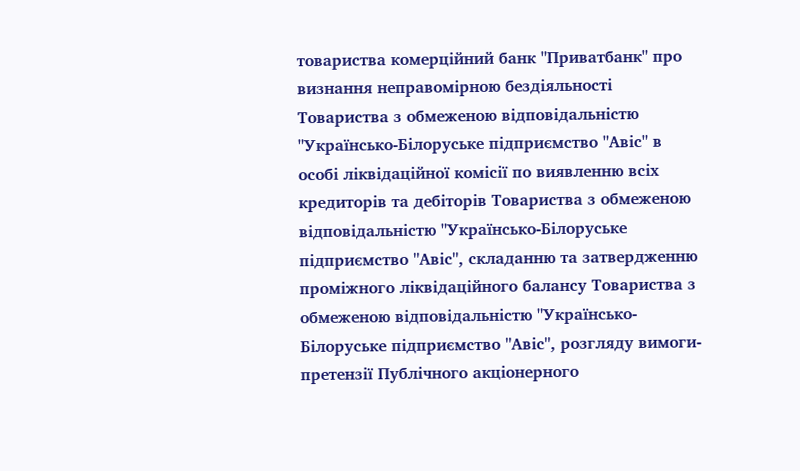товариства комерційний банк "Приватбанк" про визнання неправомірною бездіяльності Товариства з обмеженою відповідальністю "Українсько-Білоруське підприємство "Авіс" в особі ліквідаційної комісії по виявленню всіх кредиторів та дебіторів Товариства з обмеженою відповідальністю "Українсько-Білоруське підприємство "Авіс", складанню та затвердженню проміжного ліквідаційного балансу Товариства з обмеженою відповідальністю "Українсько-Білоруське підприємство "Авіс", розгляду вимоги-претензії Публічного акціонерного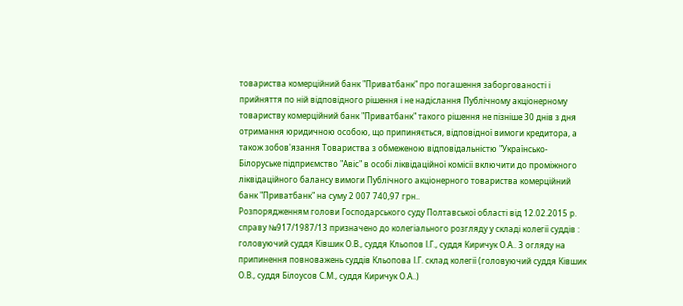товариства комерційний банк "Приватбанк" про погашення заборгованості і прийняття по ній відповідного рішення і не надіслання Публічному акціонерному товариству комерційний банк "Приватбанк" такого рішення не пізніше 30 днів з дня отримання юридичною особою, що припиняється, відповідної вимоги кредитора, а також зобов'язання Товариства з обмеженою відповідальністю "Українсько-Білоруське підприємство "Авіс" в особі ліквідаційної комісії включити до проміжного ліквідаційного балансу вимоги Публічного акціонерного товариства комерційний банк "Приватбанк" на суму 2 007 740,97 грн..
Розпорядженням голови Господарського суду Полтавської області від 12.02.2015 р. справу №917/1987/13 призначено до колегіального розгляду у складі колегії суддів : головуючий суддя Ківшик О.В., суддя Кльопов І.Г., суддя Киричук О.А.. З огляду на припинення повноважень суддів Кльопова І.Г. склад колегії (головуючий суддя Ківшик О.В., суддя Білоусов С.М., суддя Киричук О.А..)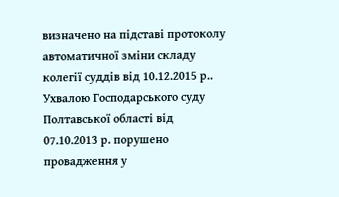визначено на підставі протоколу автоматичної зміни складу колегії суддів від 10.12.2015 р..
Ухвалою Господарського суду Полтавської області від 07.10.2013 р. порушено провадження у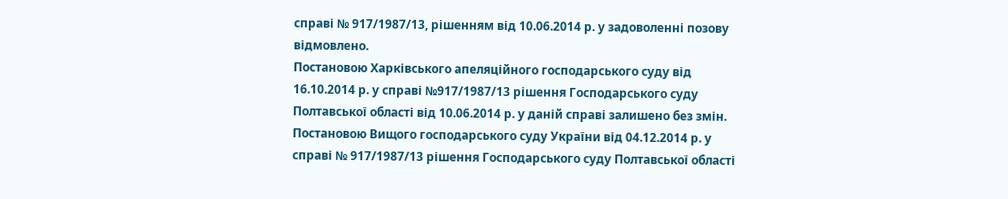справі № 917/1987/13, рішенням від 10.06.2014 р. у задоволенні позову відмовлено.
Постановою Харківського апеляційного господарського суду від 16.10.2014 р. у справі №917/1987/13 рішення Господарського суду Полтавської області від 10.06.2014 р. у даній справі залишено без змін.
Постановою Вищого господарського суду України від 04.12.2014 р. у справі № 917/1987/13 рішення Господарського суду Полтавської області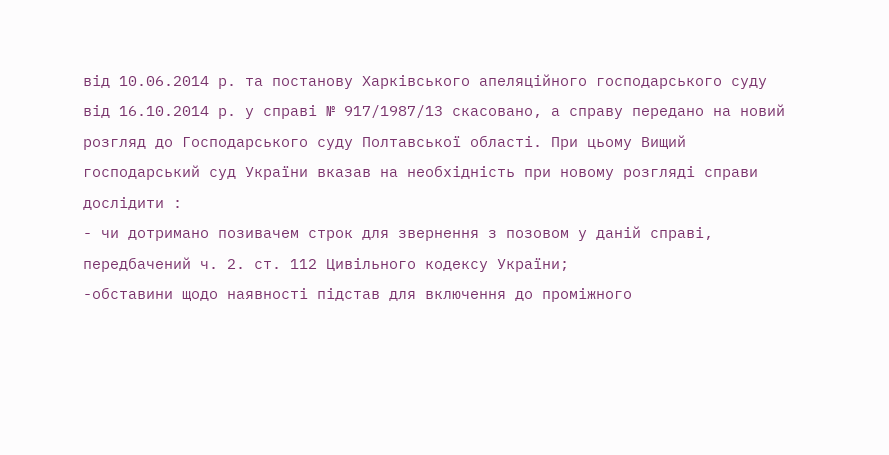від 10.06.2014 р. та постанову Харківського апеляційного господарського суду від 16.10.2014 р. у справі № 917/1987/13 скасовано, а справу передано на новий розгляд до Господарського суду Полтавської області. При цьому Вищий господарський суд України вказав на необхідність при новому розгляді справи дослідити :
- чи дотримано позивачем строк для звернення з позовом у даній справі, передбачений ч. 2. ст. 112 Цивільного кодексу України;
-обставини щодо наявності підстав для включення до проміжного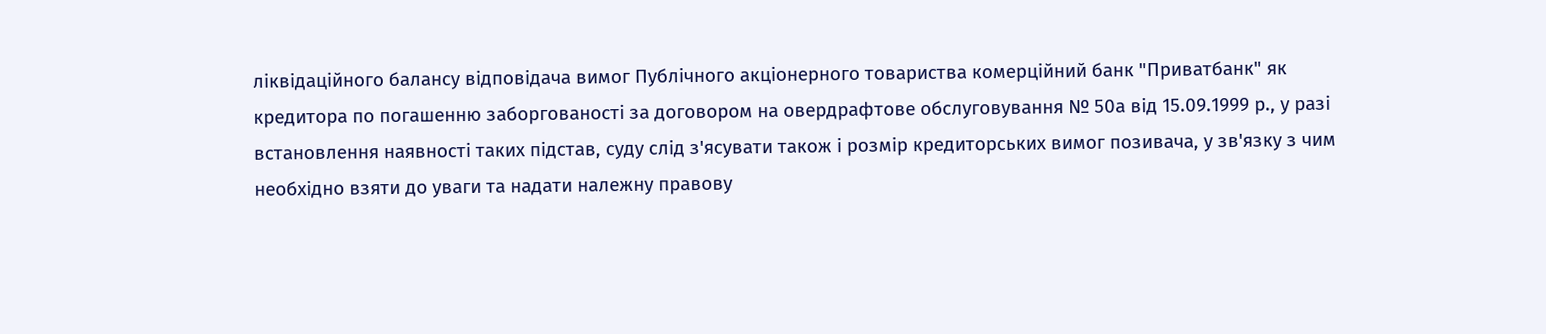ліквідаційного балансу відповідача вимог Публічного акціонерного товариства комерційний банк "Приватбанк" як кредитора по погашенню заборгованості за договором на овердрафтове обслуговування № 50а від 15.09.1999 р., у разі встановлення наявності таких підстав, суду слід з'ясувати також і розмір кредиторських вимог позивача, у зв'язку з чим необхідно взяти до уваги та надати належну правову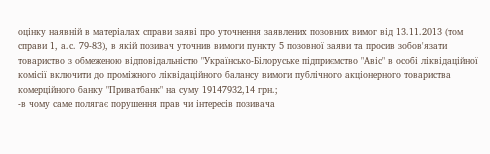оцінку наявній в матеріалах справи заяві про уточнення заявлених позовних вимог від 13.11.2013 (том справи 1, а.с. 79-83), в якій позивач уточнив вимоги пункту 5 позовної заяви та просив зобов'язати товариство з обмеженою відповідальністю "Українсько-Білоруське підприємство "Авіс" в особі ліквідаційної комісії включити до проміжного ліквідаційного балансу вимоги публічного акціонерного товариства комерційного банку "Приватбанк" на суму 19147932,14 грн.;
-в чому саме полягає порушення прав чи інтересів позивача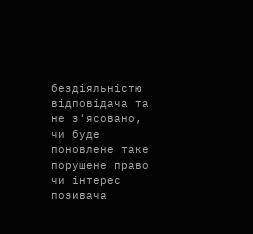бездіяльністю відповідача та не з'ясовано, чи буде поновлене таке порушене право чи інтерес позивача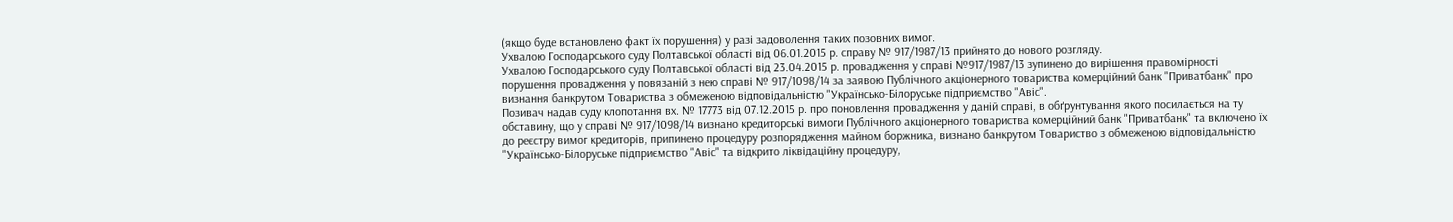(якщо буде встановлено факт їх порушення) у разі задоволення таких позовних вимог.
Ухвалою Господарського суду Полтавської області від 06.01.2015 р. справу № 917/1987/13 прийнято до нового розгляду.
Ухвалою Господарського суду Полтавської області від 23.04.2015 р. провадження у справі №917/1987/13 зупинено до вирішення правомірності порушення провадження у повязаній з нею справі № 917/1098/14 за заявою Публічного акціонерного товариства комерційний банк "Приватбанк" про визнання банкрутом Товариства з обмеженою відповідальністю "Українсько-Білоруське підприємство "Авіс".
Позивач надав суду клопотання вх. № 17773 від 07.12.2015 р. про поновлення провадження у даній справі, в обґрунтування якого посилається на ту обставину, що у справі № 917/1098/14 визнано кредиторські вимоги Публічного акціонерного товариства комерційний банк "Приватбанк" та включено їх до реєстру вимог кредиторів, припинено процедуру розпорядження майном боржника, визнано банкрутом Товариство з обмеженою відповідальністю "Українсько-Білоруське підприємство "Авіс" та відкрито ліквідаційну процедуру,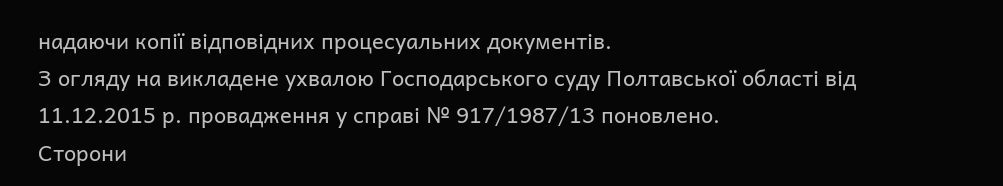надаючи копії відповідних процесуальних документів.
З огляду на викладене ухвалою Господарського суду Полтавської області від 11.12.2015 р. провадження у справі № 917/1987/13 поновлено.
Сторони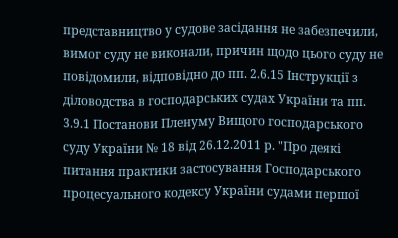представництво у судове засідання не забезпечили, вимог суду не виконали, причин щодо цього суду не повідомили, відповідно до пп. 2.6.15 Інструкції з діловодства в господарських судах України та пп. 3.9.1 Постанови Пленуму Вищого господарського суду України № 18 від 26.12.2011 р. "Про деякі питання практики застосування Господарського процесуального кодексу України судами першої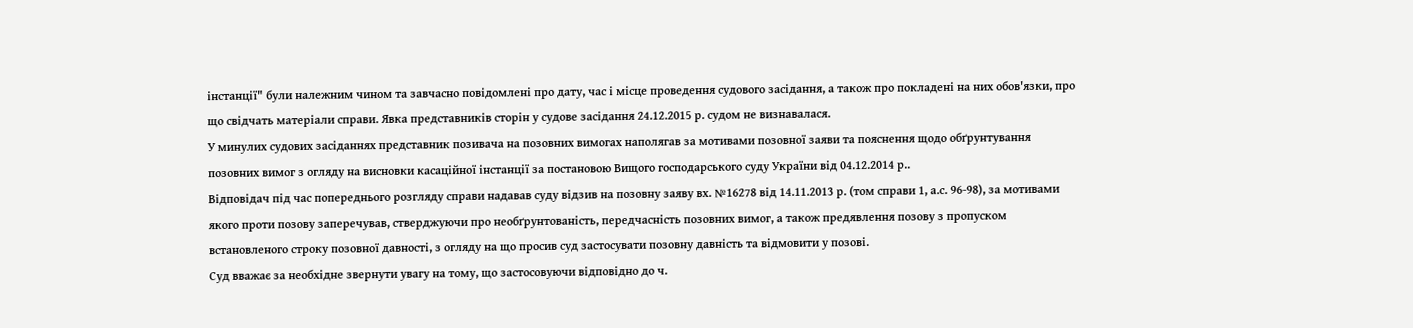інстанції" були належним чином та завчасно повідомлені про дату, час і місце проведення судового засідання, а також про покладені на них обов'язки, про що свідчать матеріали справи. Явка представників сторін у судове засідання 24.12.2015 р. судом не визнавалася.
У минулих судових засіданнях представник позивача на позовних вимогах наполягав за мотивами позовної заяви та пояснення щодо обґрунтування позовних вимог з огляду на висновки касаційної інстанції за постановою Вищого господарського суду України від 04.12.2014 р..
Відповідач під час попереднього розгляду справи надавав суду відзив на позовну заяву вх. №16278 від 14.11.2013 р. (том справи 1, а.с. 96-98), за мотивами якого проти позову заперечував, стверджуючи про необґрунтованість, передчасність позовних вимог, а також предявлення позову з пропуском встановленого строку позовної давності, з огляду на що просив суд застосувати позовну давність та відмовити у позові.
Суд вважає за необхідне звернути увагу на тому, що застосовуючи відповідно до ч.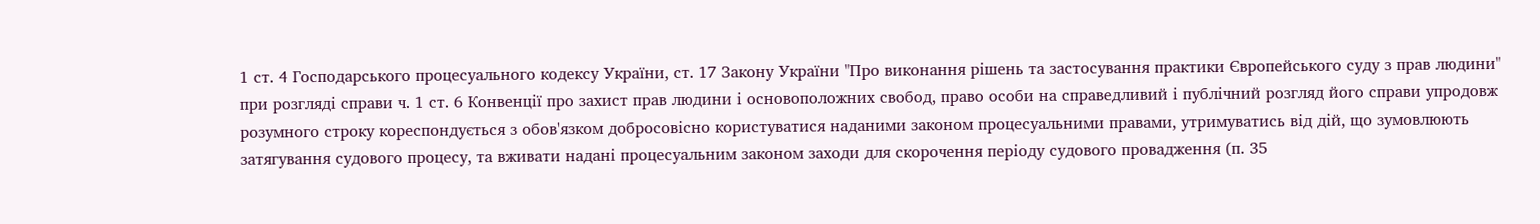1 ст. 4 Господарського процесуального кодексу України, ст. 17 Закону України "Про виконання рішень та застосування практики Європейського суду з прав людини" при розгляді справи ч. 1 ст. 6 Конвенції про захист прав людини і основоположних свобод, право особи на справедливий і публічний розгляд його справи упродовж розумного строку кореспондується з обов'язком добросовісно користуватися наданими законом процесуальними правами, утримуватись від дій, що зумовлюють затягування судового процесу, та вживати надані процесуальним законом заходи для скорочення періоду судового провадження (п. 35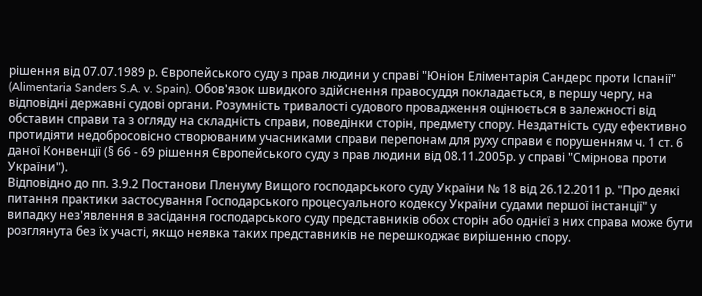рішення від 07.07.1989 р. Європейського суду з прав людини у справі "Юніон Еліментарія Сандерс проти Іспанії" (Alimentaria Sanders S.A. v. Spain). Обов'язок швидкого здійснення правосуддя покладається, в першу чергу, на відповідні державні судові органи. Розумність тривалості судового провадження оцінюється в залежності від обставин справи та з огляду на складність справи, поведінки сторін, предмету спору. Нездатність суду ефективно протидіяти недобросовісно створюваним учасниками справи перепонам для руху справи є порушенням ч. 1 ст. 6 даної Конвенції (§ 66 - 69 рішення Європейського суду з прав людини від 08.11.2005р. у справі "Смірнова проти України").
Відповідно до пп. 3.9.2 Постанови Пленуму Вищого господарського суду України № 18 від 26.12.2011 р. "Про деякі питання практики застосування Господарського процесуального кодексу України судами першої інстанції" у випадку нез'явлення в засідання господарського суду представників обох сторін або однієї з них справа може бути розглянута без їх участі, якщо неявка таких представників не перешкоджає вирішенню спору.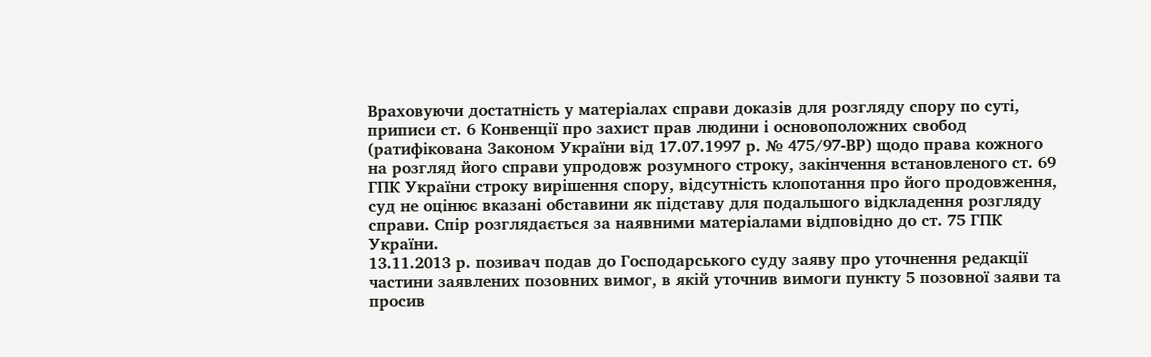Враховуючи достатність у матеріалах справи доказів для розгляду спору по суті, приписи ст. 6 Конвенції про захист прав людини і основоположних свобод (ратифікована Законом України від 17.07.1997 р. № 475/97-ВР) щодо права кожного на розгляд його справи упродовж розумного строку, закінчення встановленого ст. 69 ГПК України строку вирішення спору, відсутність клопотання про його продовження, суд не оцінює вказані обставини як підставу для подальшого відкладення розгляду справи. Спір розглядається за наявними матеріалами відповідно до ст. 75 ГПК України.
13.11.2013 р. позивач подав до Господарського суду заяву про уточнення редакції частини заявлених позовних вимог, в якій уточнив вимоги пункту 5 позовної заяви та просив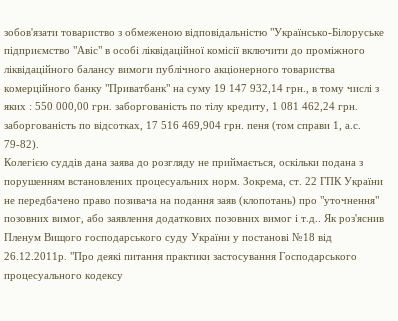зобов'язати товариство з обмеженою відповідальністю "Українсько-Білоруське підприємство "Авіс" в особі ліквідаційної комісії включити до проміжного ліквідаційного балансу вимоги публічного акціонерного товариства комерційного банку "Приватбанк" на суму 19 147 932,14 грн., в тому числі з яких : 550 000,00 грн. заборгованість по тілу кредиту, 1 081 462,24 грн. заборгованість по відсотках, 17 516 469,904 грн. пеня (том справи 1, а.с. 79-82).
Колегією суддів дана заява до розгляду не приймається, оскільки подана з порушенням встановлених процесуальних норм. Зокрема, ст. 22 ГПК України не передбачено право позивача на подання заяв (клопотань) про "уточнення" позовних вимог, або заявлення додаткових позовних вимог і т.д.. Як роз'яснив Пленум Вищого господарського суду України у постанові №18 від 26.12.2011р. "Про деякі питання практики застосування Господарського процесуального кодексу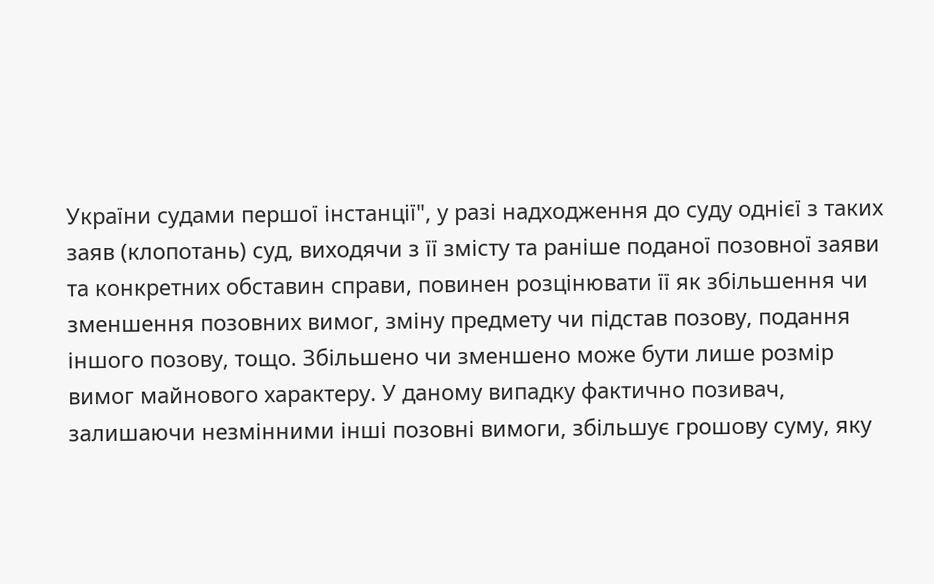України судами першої інстанції", у разі надходження до суду однієї з таких заяв (клопотань) суд, виходячи з її змісту та раніше поданої позовної заяви та конкретних обставин справи, повинен розцінювати її як збільшення чи зменшення позовних вимог, зміну предмету чи підстав позову, подання іншого позову, тощо. Збільшено чи зменшено може бути лише розмір вимог майнового характеру. У даному випадку фактично позивач, залишаючи незмінними інші позовні вимоги, збільшує грошову суму, яку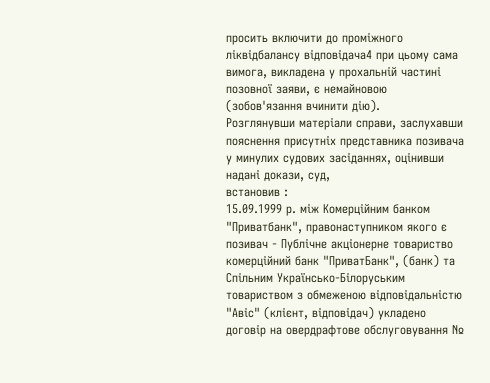просить включити до проміжного ліквідбалансу відповідача4 при цьому сама вимога, викладена у прохальній частині позовної заяви, є немайновою (зобов'язання вчинити дію).
Розглянувши матеріали справи, заслухавши пояснення присутніх представника позивача у минулих судових засіданнях, оцінивши надані докази, суд,
встановив :
15.09.1999 р. між Комерційним банком "Приватбанк", правонаступником якого є позивач - Публічне акціонерне товариство комерційний банк "ПриватБанк", (банк) та Спільним Українсько-Білоруським товариством з обмеженою відповідальністю "Авіс" (клієнт, відповідач) укладено договір на овердрафтове обслуговування №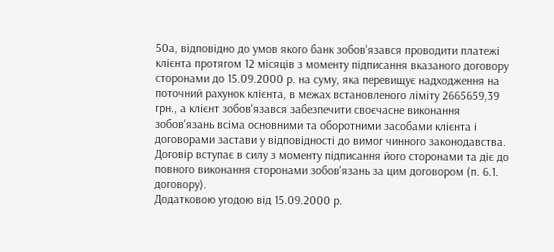50а, відповідно до умов якого банк зобов'язався проводити платежі клієнта протягом 12 місяців з моменту підписання вказаного договору сторонами до 15.09.2000 р. на суму, яка перевищує надходження на поточний рахунок клієнта, в межах встановленого ліміту 2665659,39 грн., а клієнт зобов'язався забезпечити своєчасне виконання зобов'язань всіма основними та оборотними засобами клієнта і договорами застави у відповідності до вимог чинного законодавства. Договір вступає в силу з моменту підписання його сторонами та діє до повного виконання сторонами зобов'язань за цим договором (п. 6.1. договору).
Додатковою угодою від 15.09.2000 р.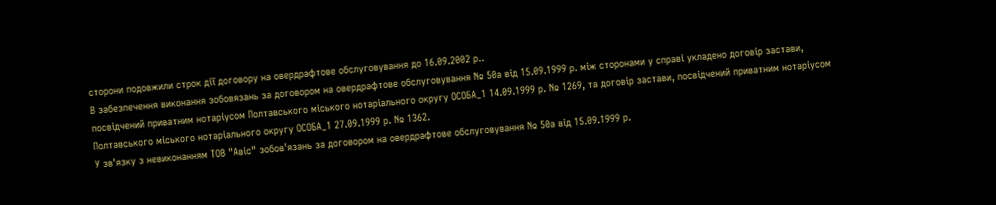сторони подовжили строк дії договору на овердрафтове обслуговування до 16.09.2002 р..
В забезпечення виконання зобовязань за договором на овердрафтове обслуговування № 50а від 15.09.1999 р. між сторонами у справі укладено договір застави, посвідчений приватним нотаріусом Полтавського міського нотаріального округу ОСОБА_1 14.09.1999 р. № 1269, та договір застави, посвідчений приватним нотаріусом Полтавського міського нотаріального округу ОСОБА_1 27.09.1999 р. № 1362.
У зв'язку з невиконанням ТОВ "Авіс" зобов'язань за договором на овердрафтове обслуговування № 50а від 15.09.1999 р.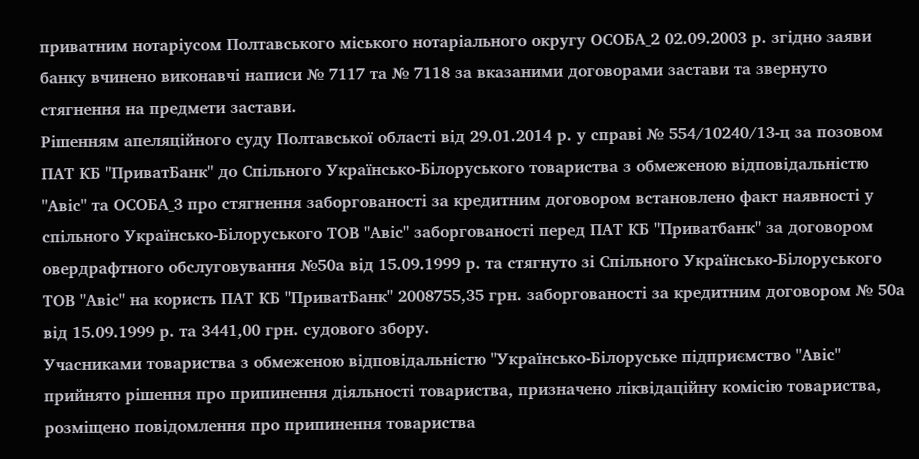приватним нотаріусом Полтавського міського нотаріального округу ОСОБА_2 02.09.2003 р. згідно заяви банку вчинено виконавчі написи № 7117 та № 7118 за вказаними договорами застави та звернуто стягнення на предмети застави.
Рішенням апеляційного суду Полтавської області від 29.01.2014 р. у справі № 554/10240/13-ц за позовом ПАТ КБ "ПриватБанк" до Спільного Українсько-Білоруського товариства з обмеженою відповідальністю "Авіс" та ОСОБА_3 про стягнення заборгованості за кредитним договором встановлено факт наявності у спільного Українсько-Білоруського ТОВ "Авіс" заборгованості перед ПАТ КБ "Приватбанк" за договором овердрафтного обслуговування №50а від 15.09.1999 р. та стягнуто зі Спільного Українсько-Білоруського ТОВ "Авіс" на користь ПАТ КБ "ПриватБанк" 2008755,35 грн. заборгованості за кредитним договором № 50а від 15.09.1999 р. та 3441,00 грн. судового збору.
Учасниками товариства з обмеженою відповідальністю "Українсько-Білоруське підприємство "Авіс" прийнято рішення про припинення діяльності товариства, призначено ліквідаційну комісію товариства, розміщено повідомлення про припинення товариства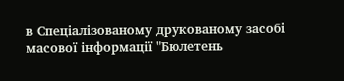в Спеціалізованому друкованому засобі масової інформації "Бюлетень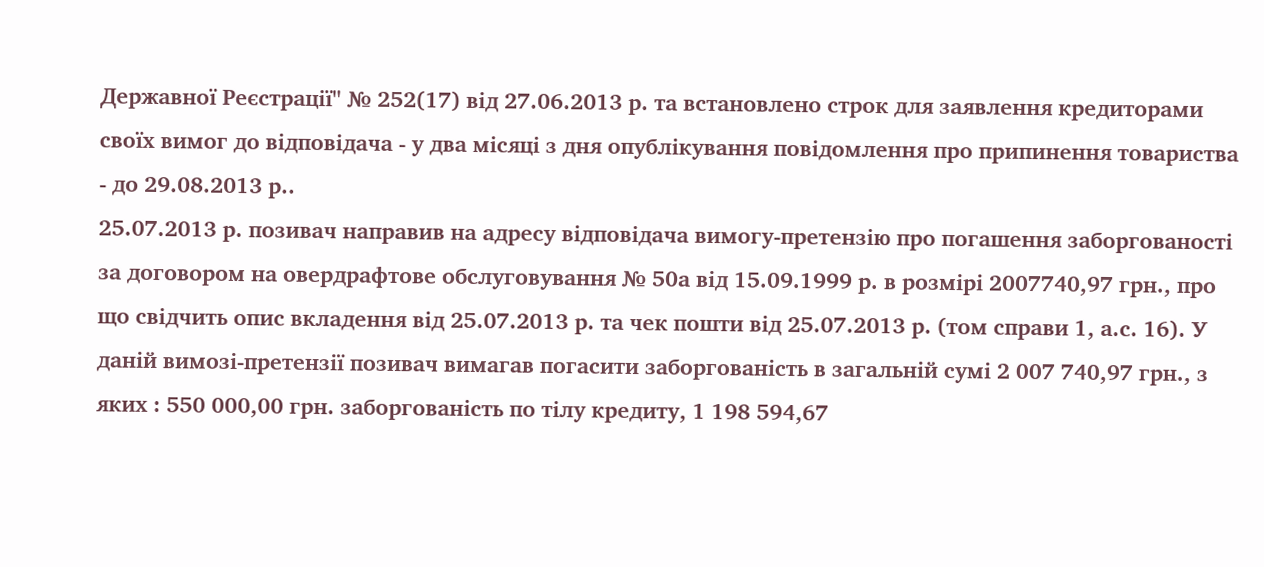Державної Реєстрації" № 252(17) від 27.06.2013 р. та встановлено строк для заявлення кредиторами своїх вимог до відповідача - у два місяці з дня опублікування повідомлення про припинення товариства - до 29.08.2013 р..
25.07.2013 р. позивач направив на адресу відповідача вимогу-претензію про погашення заборгованості за договором на овердрафтове обслуговування № 50а від 15.09.1999 р. в розмірі 2007740,97 грн., про що свідчить опис вкладення від 25.07.2013 р. та чек пошти від 25.07.2013 р. (том справи 1, а.с. 16). У даній вимозі-претензії позивач вимагав погасити заборгованість в загальній сумі 2 007 740,97 грн., з яких : 550 000,00 грн. заборгованість по тілу кредиту, 1 198 594,67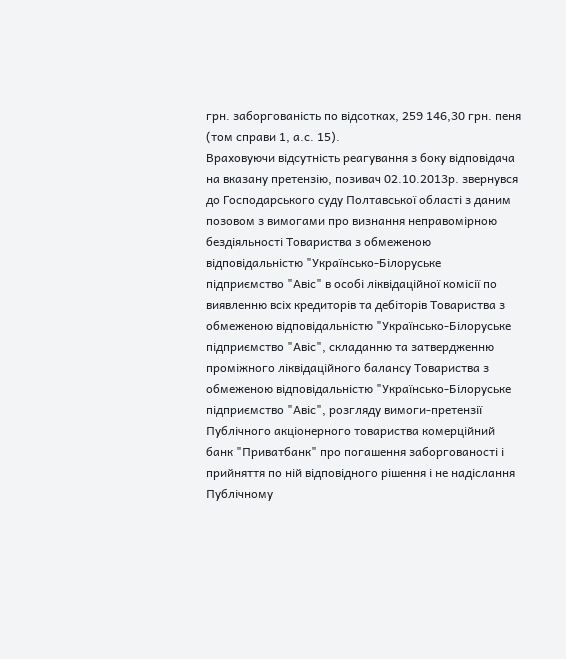грн. заборгованість по відсотках, 259 146,30 грн. пеня (том справи 1, а.с. 15).
Враховуючи відсутність реагування з боку відповідача на вказану претензію, позивач 02.10.2013р. звернувся до Господарського суду Полтавської області з даним позовом з вимогами про визнання неправомірною бездіяльності Товариства з обмеженою відповідальністю "Українсько-Білоруське підприємство "Авіс" в особі ліквідаційної комісії по виявленню всіх кредиторів та дебіторів Товариства з обмеженою відповідальністю "Українсько-Білоруське підприємство "Авіс", складанню та затвердженню проміжного ліквідаційного балансу Товариства з обмеженою відповідальністю "Українсько-Білоруське підприємство "Авіс", розгляду вимоги-претензії Публічного акціонерного товариства комерційний банк "Приватбанк" про погашення заборгованості і прийняття по ній відповідного рішення і не надіслання Публічному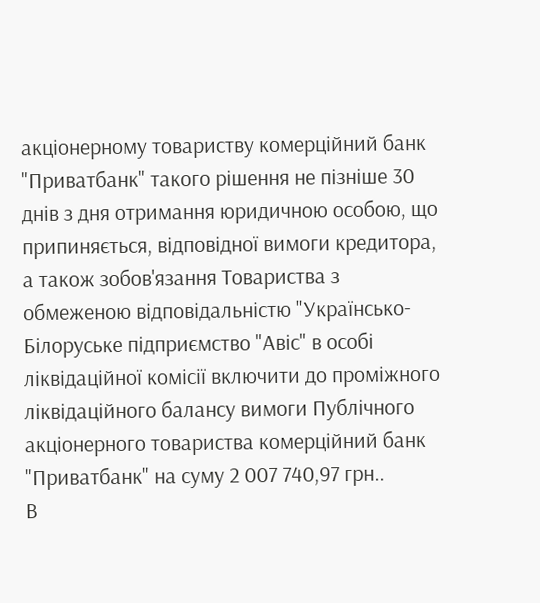акціонерному товариству комерційний банк "Приватбанк" такого рішення не пізніше 30 днів з дня отримання юридичною особою, що припиняється, відповідної вимоги кредитора, а також зобов'язання Товариства з обмеженою відповідальністю "Українсько-Білоруське підприємство "Авіс" в особі ліквідаційної комісії включити до проміжного ліквідаційного балансу вимоги Публічного акціонерного товариства комерційний банк "Приватбанк" на суму 2 007 740,97 грн..
В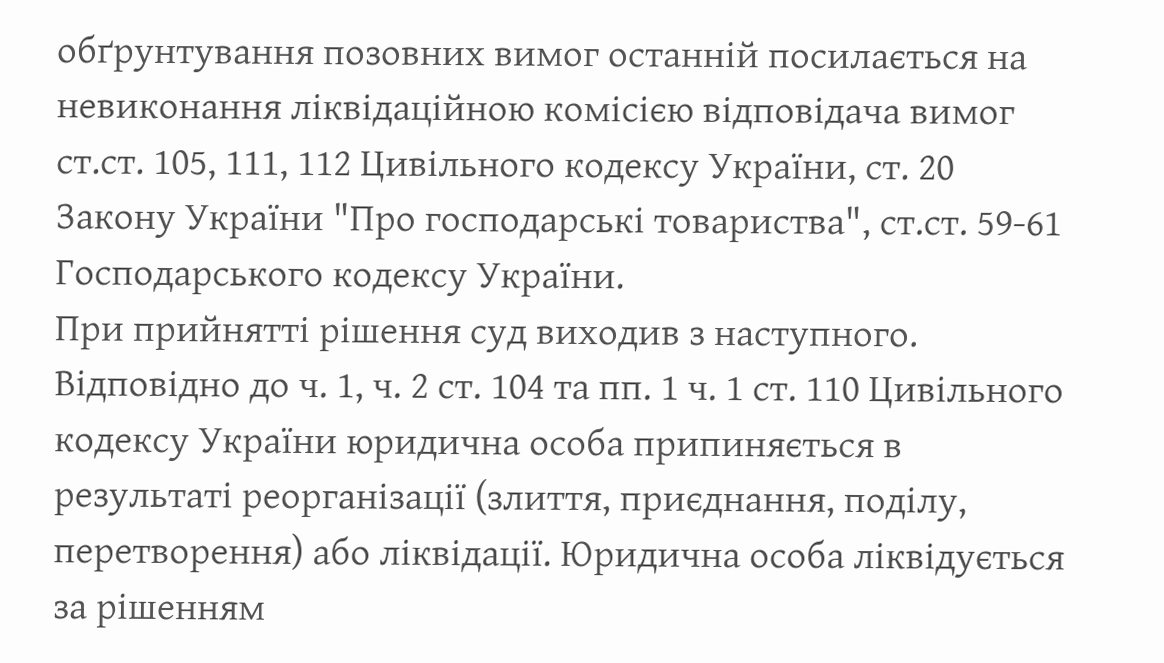обґрунтування позовних вимог останній посилається на невиконання ліквідаційною комісією відповідача вимог ст.ст. 105, 111, 112 Цивільного кодексу України, ст. 20 Закону України "Про господарські товариства", ст.ст. 59-61 Господарського кодексу України.
При прийнятті рішення суд виходив з наступного.
Відповідно до ч. 1, ч. 2 ст. 104 та пп. 1 ч. 1 ст. 110 Цивільного кодексу України юридична особа припиняється в результаті реорганізації (злиття, приєднання, поділу, перетворення) або ліквідації. Юридична особа ліквідується за рішенням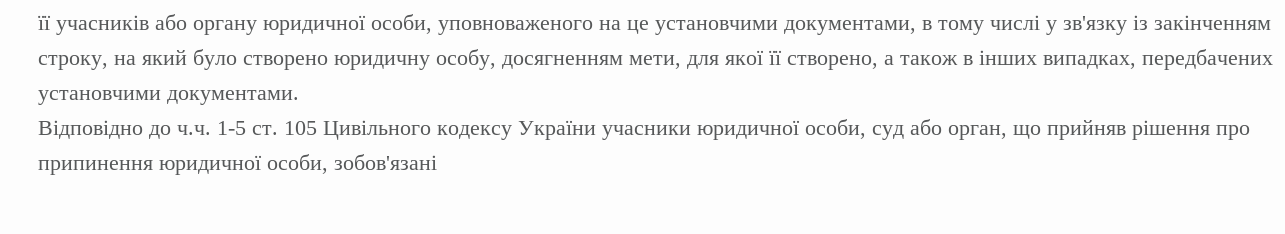її учасників або органу юридичної особи, уповноваженого на це установчими документами, в тому числі у зв'язку із закінченням строку, на який було створено юридичну особу, досягненням мети, для якої її створено, а також в інших випадках, передбачених установчими документами.
Відповідно до ч.ч. 1-5 ст. 105 Цивільного кодексу України учасники юридичної особи, суд або орган, що прийняв рішення про припинення юридичної особи, зобов'язані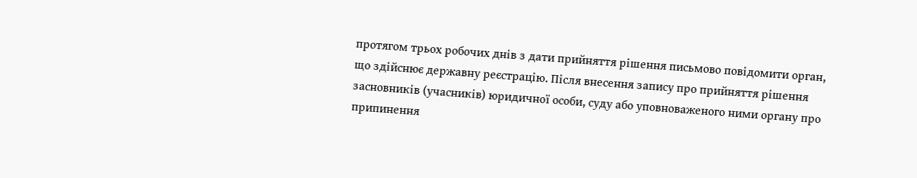протягом трьох робочих днів з дати прийняття рішення письмово повідомити орган, що здійснює державну реєстрацію. Після внесення запису про прийняття рішення засновників (учасників) юридичної особи, суду або уповноваженого ними органу про припинення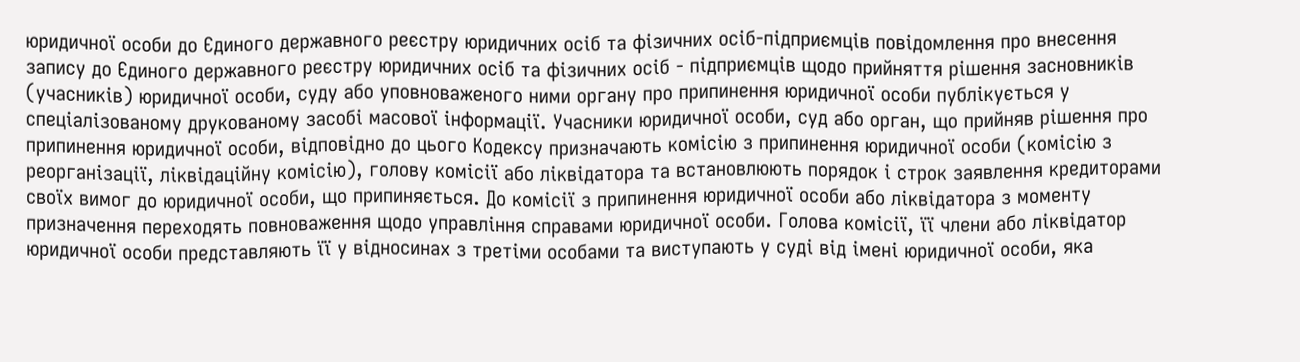юридичної особи до Єдиного державного реєстру юридичних осіб та фізичних осіб-підприємців повідомлення про внесення запису до Єдиного державного реєстру юридичних осіб та фізичних осіб - підприємців щодо прийняття рішення засновників (учасників) юридичної особи, суду або уповноваженого ними органу про припинення юридичної особи публікується у спеціалізованому друкованому засобі масової інформації. Учасники юридичної особи, суд або орган, що прийняв рішення про припинення юридичної особи, відповідно до цього Кодексу призначають комісію з припинення юридичної особи (комісію з реорганізації, ліквідаційну комісію), голову комісії або ліквідатора та встановлюють порядок і строк заявлення кредиторами своїх вимог до юридичної особи, що припиняється. До комісії з припинення юридичної особи або ліквідатора з моменту призначення переходять повноваження щодо управління справами юридичної особи. Голова комісії, її члени або ліквідатор юридичної особи представляють її у відносинах з третіми особами та виступають у суді від імені юридичної особи, яка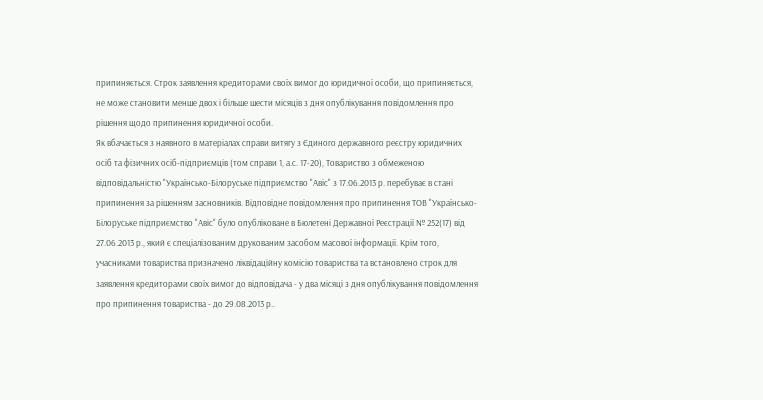припиняється. Строк заявлення кредиторами своїх вимог до юридичної особи, що припиняється, не може становити менше двох і більше шести місяців з дня опублікування повідомлення про рішення щодо припинення юридичної особи.
Як вбачається з наявного в матеріалах справи витягу з Єдиного державного реєстру юридичних осіб та фізичних осіб-підприємців (том справи 1, а.с. 17-20), Товариство з обмеженою відповідальністю "Українсько-Білоруське підприємство "Авіс" з 17.06.2013 р. перебуває в стані припинення за рішенням засновників. Відповідне повідомлення про припинення ТОВ "Українсько-Білоруське підприємство "Авіс" було опубліковане в Бюлетені Державної Реєстрації № 252(17) від 27.06.2013 р., який є спеціалізованим друкованим засобом масової інформації. Крім того, учасниками товариства призначено ліквідаційну комісію товариства та встановлено строк для заявлення кредиторами своїх вимог до відповідача - у два місяці з дня опублікування повідомлення про припинення товариства - до 29.08.2013 р..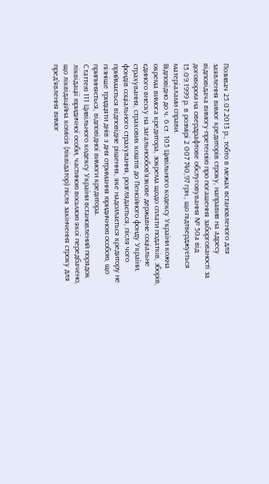Позивач 25.07.2013 р., тобто в межах встановленого для заявлення вимог кредиторів строку, направив на адресу відповідача вимогу-претензію про погашення заборгованості за договором на овердрафтове обслуговування № 50а від 15.09.1999 р. в розмірі 2 007 740,97 грн., що підтверджується матеріалами справи.
Відповідно до ч. 6 ст. 105 Цивільного кодексу України кожна окрема вимога кредитора, зокрема щодо сплати податків, зборів, єдиного внеску на загальнообов'язкове державне соціальне страхування, страхових коштів до Пенсійного фонду України, фондів соціального страхування, розглядається, після чого приймається відповідне рішення, яке надсилається кредитору не пізніше тридцяти днів з дня отримання юридичною особою, що припиняється, відповідної вимоги кредитора.
Статтею 111 Цивільного кодексу України встановлений порядок ліквідації юридичної особи, частиною восьмою якої передбачено, що ліквідаційна комісія (ліквідатор) після закінчення строку для пред'явлення вимог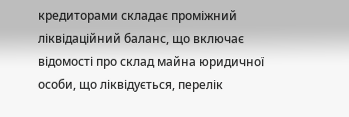кредиторами складає проміжний ліквідаційний баланс, що включає відомості про склад майна юридичної особи, що ліквідується, перелік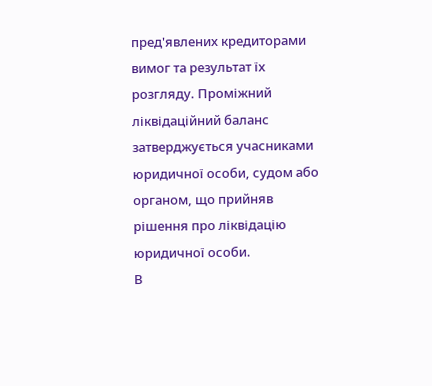пред'явлених кредиторами вимог та результат їх розгляду. Проміжний ліквідаційний баланс затверджується учасниками юридичної особи, судом або органом, що прийняв рішення про ліквідацію юридичної особи.
В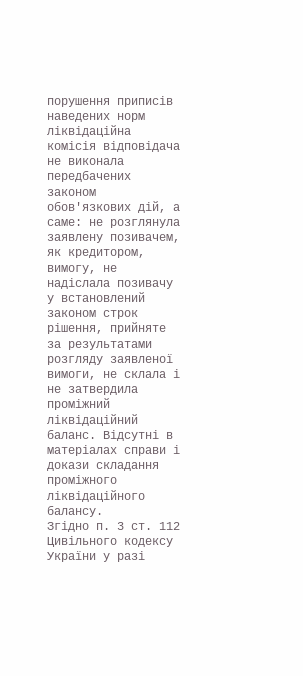порушення приписів наведених норм ліквідаційна комісія відповідача не виконала передбачених законом обов'язкових дій, а саме: не розглянула заявлену позивачем, як кредитором, вимогу, не надіслала позивачу у встановлений законом строк рішення, прийняте за результатами розгляду заявленої вимоги, не склала і не затвердила проміжний ліквідаційний баланс. Відсутні в матеріалах справи і докази складання проміжного ліквідаційного балансу.
Згідно п. 3 ст. 112 Цивільного кодексу України у разі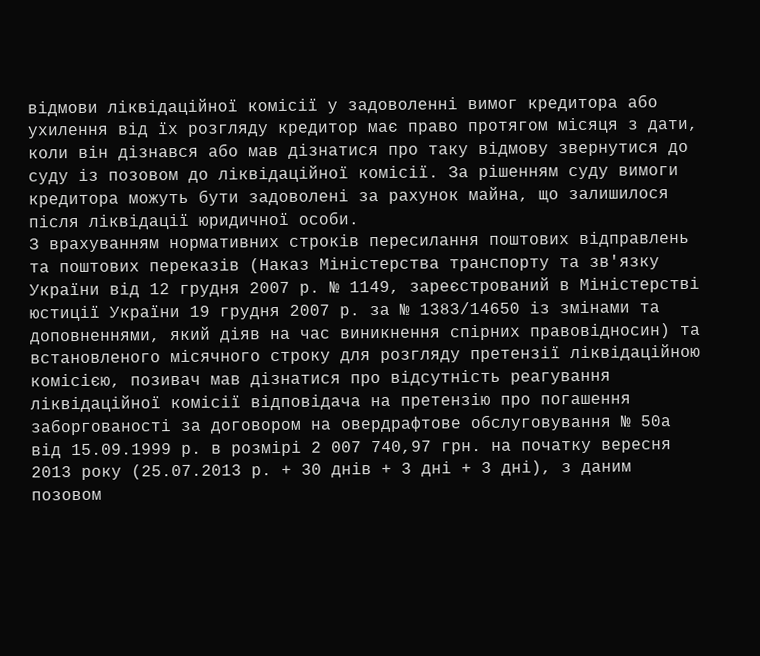відмови ліквідаційної комісії у задоволенні вимог кредитора або ухилення від їх розгляду кредитор має право протягом місяця з дати, коли він дізнався або мав дізнатися про таку відмову звернутися до суду із позовом до ліквідаційної комісії. За рішенням суду вимоги кредитора можуть бути задоволені за рахунок майна, що залишилося після ліквідації юридичної особи.
З врахуванням нормативних строків пересилання поштових відправлень та поштових переказів (Наказ Міністерства транспорту та зв'язку України від 12 грудня 2007 р. № 1149, зареєстрований в Міністерстві юстиції України 19 грудня 2007 р. за № 1383/14650 із змінами та доповненнями, який діяв на час виникнення спірних правовідносин) та встановленого місячного строку для розгляду претензії ліквідаційною комісією, позивач мав дізнатися про відсутність реагування ліквідаційної комісії відповідача на претензію про погашення заборгованості за договором на овердрафтове обслуговування № 50а від 15.09.1999 р. в розмірі 2 007 740,97 грн. на початку вересня 2013 року (25.07.2013 р. + 30 днів + 3 дні + 3 дні), з даним позовом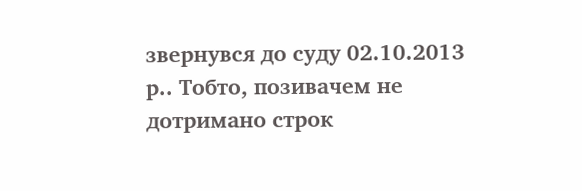звернувся до суду 02.10.2013 р.. Тобто, позивачем не дотримано строк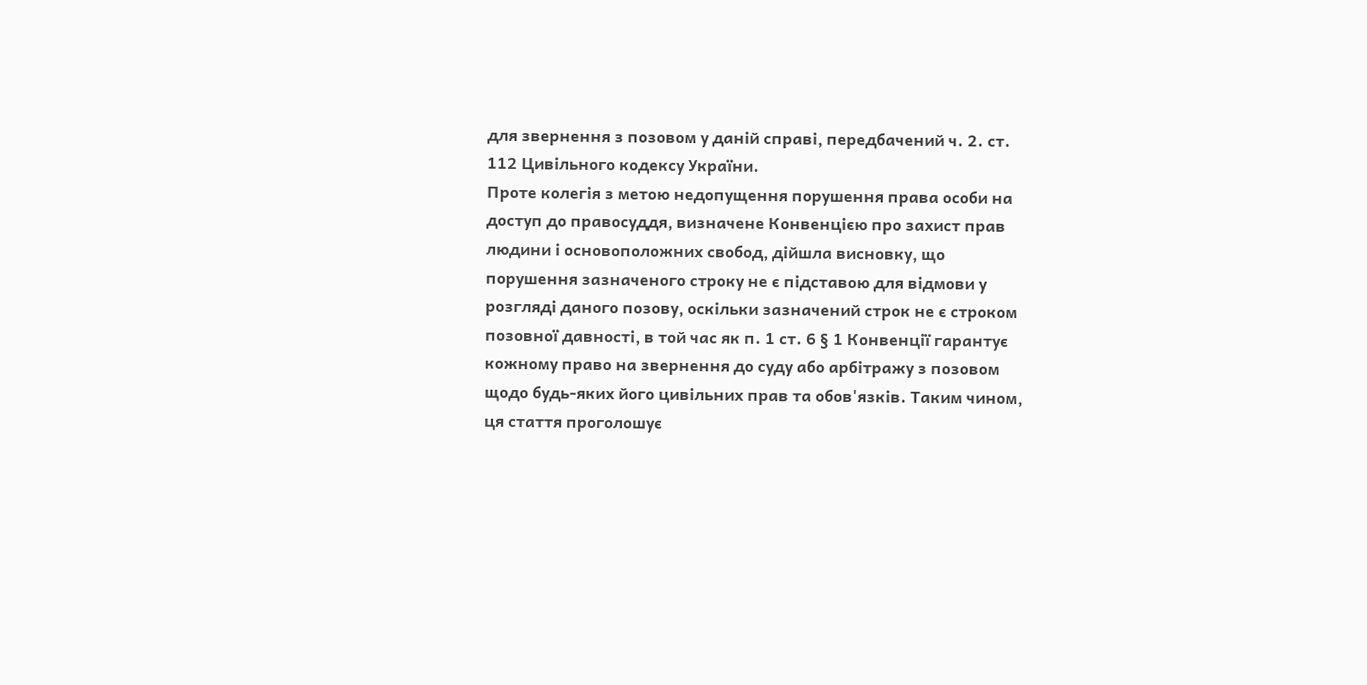для звернення з позовом у даній справі, передбачений ч. 2. ст. 112 Цивільного кодексу України.
Проте колегія з метою недопущення порушення права особи на доступ до правосуддя, визначене Конвенцією про захист прав людини і основоположних свобод, дійшла висновку, що порушення зазначеного строку не є підставою для відмови у розгляді даного позову, оскільки зазначений строк не є строком позовної давності, в той час як п. 1 ст. 6 § 1 Конвенції гарантує кожному право на звернення до суду або арбітражу з позовом щодо будь-яких його цивільних прав та обов'язків. Таким чином, ця стаття проголошує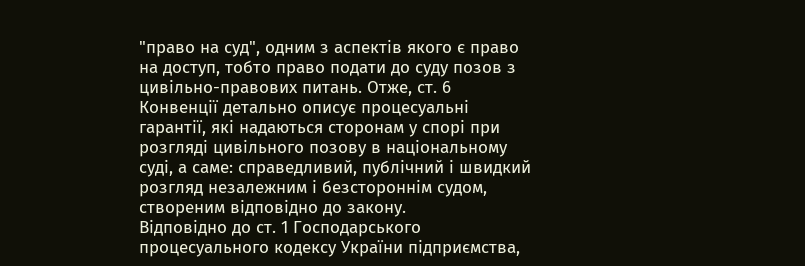"право на суд", одним з аспектів якого є право на доступ, тобто право подати до суду позов з цивільно-правових питань. Отже, ст. 6 Конвенції детально описує процесуальні гарантії, які надаються сторонам у спорі при розгляді цивільного позову в національному суді, а саме: справедливий, публічний і швидкий розгляд незалежним і безстороннім судом, створеним відповідно до закону.
Відповідно до ст. 1 Господарського процесуального кодексу України підприємства,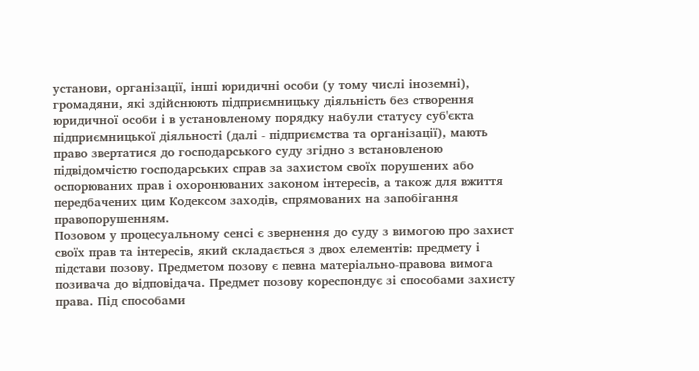установи, організації, інші юридичні особи (у тому числі іноземні), громадяни, які здійснюють підприємницьку діяльність без створення юридичної особи і в установленому порядку набули статусу суб'єкта підприємницької діяльності (далі - підприємства та організації), мають право звертатися до господарського суду згідно з встановленою підвідомчістю господарських справ за захистом своїх порушених або оспорюваних прав і охоронюваних законом інтересів, а також для вжиття передбачених цим Кодексом заходів, спрямованих на запобігання правопорушенням.
Позовом у процесуальному сенсі є звернення до суду з вимогою про захист своїх прав та інтересів, який складається з двох елементів: предмету і підстави позову. Предметом позову є певна матеріально-правова вимога позивача до відповідача. Предмет позову кореспондує зі способами захисту права. Під способами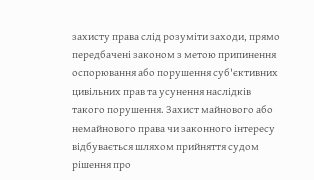захисту права слід розуміти заходи, прямо передбачені законом з метою припинення оспорювання або порушення суб'єктивних цивільних прав та усунення наслідків такого порушення. Захист майнового або немайнового права чи законного інтересу відбувається шляхом прийняття судом рішення про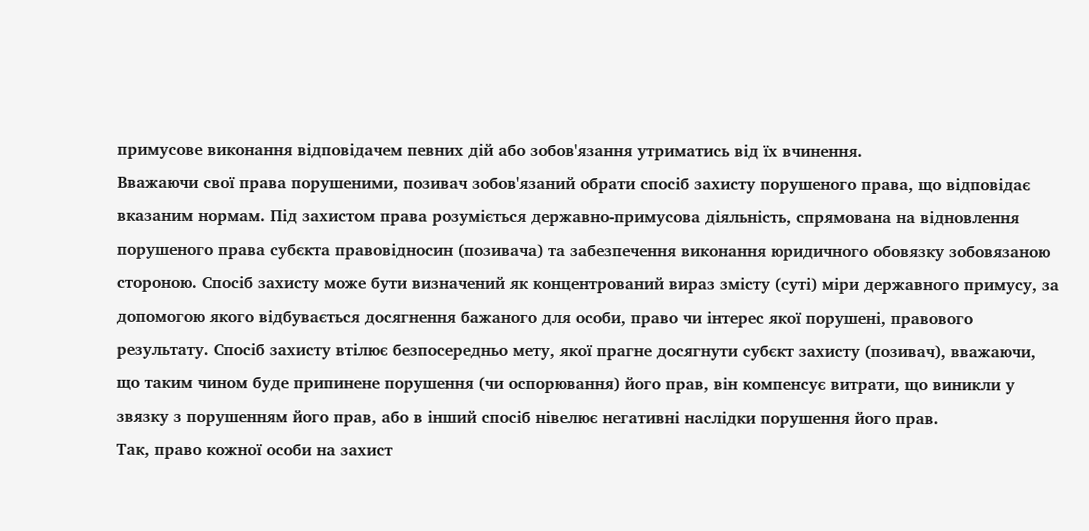примусове виконання відповідачем певних дій або зобов'язання утриматись від їх вчинення.
Вважаючи свої права порушеними, позивач зобов'язаний обрати спосіб захисту порушеного права, що відповідає вказаним нормам. Під захистом права розуміється державно-примусова діяльність, спрямована на відновлення порушеного права субєкта правовідносин (позивача) та забезпечення виконання юридичного обовязку зобовязаною стороною. Спосіб захисту може бути визначений як концентрований вираз змісту (суті) міри державного примусу, за допомогою якого відбувається досягнення бажаного для особи, право чи інтерес якої порушені, правового результату. Спосіб захисту втілює безпосередньо мету, якої прагне досягнути субєкт захисту (позивач), вважаючи, що таким чином буде припинене порушення (чи оспорювання) його прав, він компенсує витрати, що виникли у звязку з порушенням його прав, або в інший спосіб нівелює негативні наслідки порушення його прав.
Так, право кожної особи на захист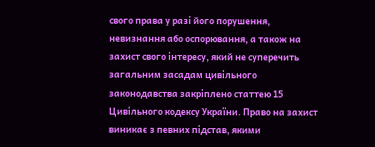свого права у разі його порушення, невизнання або оспорювання, а також на захист свого інтересу, який не суперечить загальним засадам цивільного законодавства закріплено статтею 15 Цивільного кодексу України. Право на захист виникає з певних підстав, якими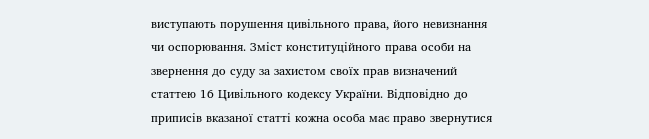виступають порушення цивільного права, його невизнання чи оспорювання. Зміст конституційного права особи на звернення до суду за захистом своїх прав визначений статтею 16 Цивільного кодексу України. Відповідно до приписів вказаної статті кожна особа має право звернутися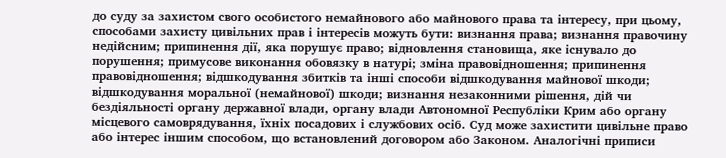до суду за захистом свого особистого немайнового або майнового права та інтересу, при цьому, способами захисту цивільних прав і інтересів можуть бути: визнання права; визнання правочину недійсним; припинення дії, яка порушує право; відновлення становища, яке існувало до порушення; примусове виконання обовязку в натурі; зміна правовідношення; припинення правовідношення; відшкодування збитків та інші способи відшкодування майнової шкоди; відшкодування моральної (немайнової) шкоди; визнання незаконними рішення, дій чи бездіяльності органу державної влади, органу влади Автономної Республіки Крим або органу місцевого самоврядування, їхніх посадових і службових осіб. Суд може захистити цивільне право або інтерес іншим способом, що встановлений договором або Законом. Аналогічні приписи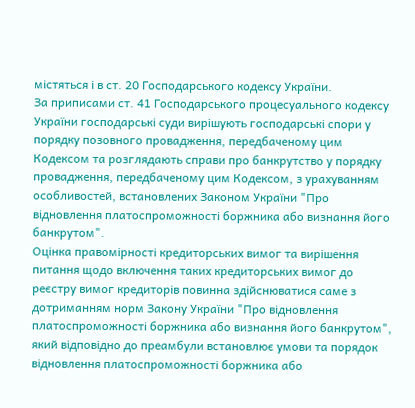містяться і в ст. 20 Господарського кодексу України.
За приписами ст. 41 Господарського процесуального кодексу України господарські суди вирішують господарські спори у порядку позовного провадження, передбаченому цим Кодексом та розглядають справи про банкрутство у порядку провадження, передбаченому цим Кодексом, з урахуванням особливостей, встановлених Законом України "Про відновлення платоспроможності боржника або визнання його банкрутом".
Оцінка правомірності кредиторських вимог та вирішення питання щодо включення таких кредиторських вимог до реєстру вимог кредиторів повинна здійснюватися саме з дотриманням норм Закону України "Про відновлення платоспроможності боржника або визнання його банкрутом", який відповідно до преамбули встановлює умови та порядок відновлення платоспроможності боржника або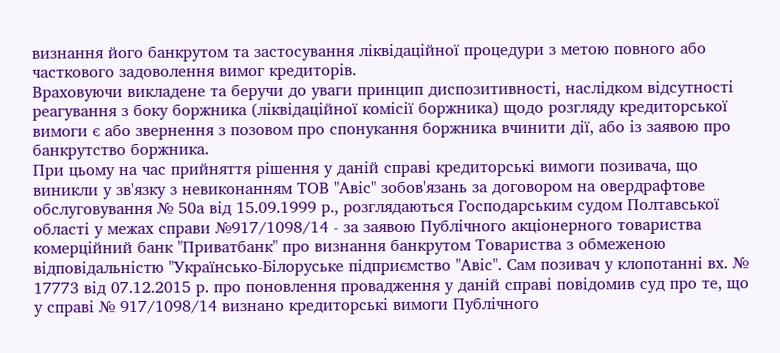визнання його банкрутом та застосування ліквідаційної процедури з метою повного або часткового задоволення вимог кредиторів.
Враховуючи викладене та беручи до уваги принцип диспозитивності, наслідком відсутності реагування з боку боржника (ліквідаційної комісії боржника) щодо розгляду кредиторської вимоги є або звернення з позовом про спонукання боржника вчинити дії, або із заявою про банкрутство боржника.
При цьому на час прийняття рішення у даній справі кредиторські вимоги позивача, що виникли у зв'язку з невиконанням ТОВ "Авіс" зобов'язань за договором на овердрафтове обслуговування № 50а від 15.09.1999 р., розглядаються Господарським судом Полтавської області у межах справи №917/1098/14 - за заявою Публічного акціонерного товариства комерційний банк "Приватбанк" про визнання банкрутом Товариства з обмеженою відповідальністю "Українсько-Білоруське підприємство "Авіс". Сам позивач у клопотанні вх. № 17773 від 07.12.2015 р. про поновлення провадження у даній справі повідомив суд про те, що у справі № 917/1098/14 визнано кредиторські вимоги Публічного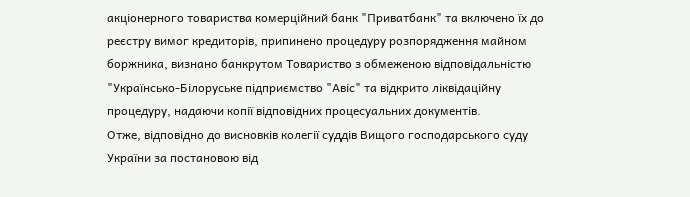акціонерного товариства комерційний банк "Приватбанк" та включено їх до реєстру вимог кредиторів, припинено процедуру розпорядження майном боржника, визнано банкрутом Товариство з обмеженою відповідальністю "Українсько-Білоруське підприємство "Авіс" та відкрито ліквідаційну процедуру, надаючи копії відповідних процесуальних документів.
Отже, відповідно до висновків колегії суддів Вищого господарського суду України за постановою від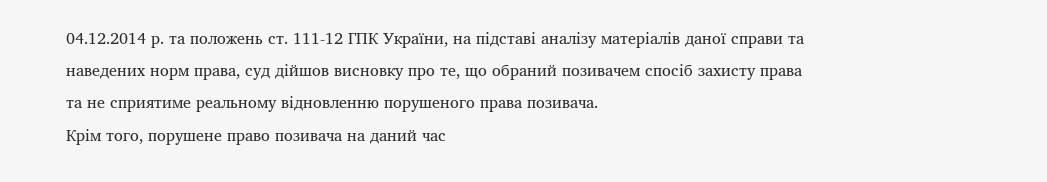04.12.2014 р. та положень ст. 111-12 ГПК України, на підставі аналізу матеріалів даної справи та наведених норм права, суд дійшов висновку про те, що обраний позивачем спосіб захисту права та не сприятиме реальному відновленню порушеного права позивача.
Крім того, порушене право позивача на даний час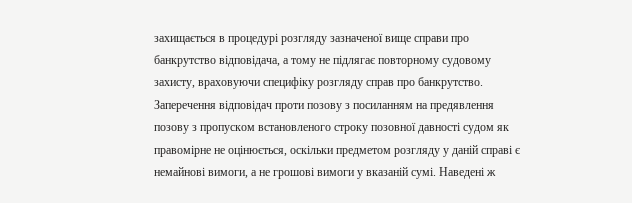захищається в процедурі розгляду зазначеної вище справи про банкрутство відповідача, а тому не підлягає повторному судовому захисту, враховуючи специфіку розгляду справ про банкрутство.
Заперечення відповідач проти позову з посиланням на предявлення позову з пропуском встановленого строку позовної давності судом як правомірне не оцінюється, оскільки предметом розгляду у даній справі є немайнові вимоги, а не грошові вимоги у вказаній сумі. Наведені ж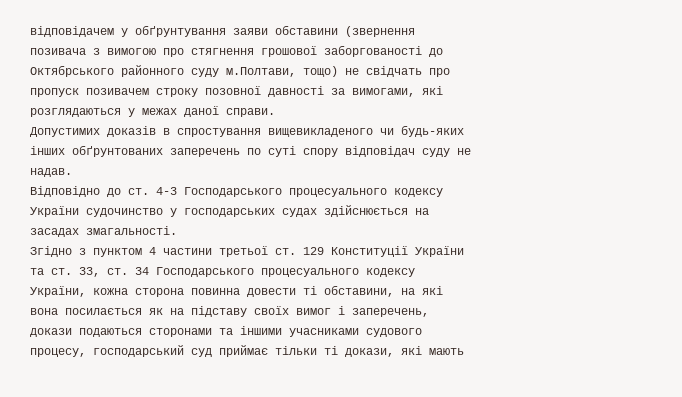відповідачем у обґрунтування заяви обставини (звернення позивача з вимогою про стягнення грошової заборгованості до Октябрського районного суду м.Полтави, тощо) не свідчать про пропуск позивачем строку позовної давності за вимогами, які розглядаються у межах даної справи.
Допустимих доказів в спростування вищевикладеного чи будь-яких інших обґрунтованих заперечень по суті спору відповідач суду не надав.
Відповідно до ст. 4-3 Господарського процесуального кодексу України судочинство у господарських судах здійснюється на засадах змагальності.
Згідно з пунктом 4 частини третьої ст. 129 Конституції України та ст. 33, ст. 34 Господарського процесуального кодексу України, кожна сторона повинна довести ті обставини, на які вона посилається як на підставу своїх вимог і заперечень, докази подаються сторонами та іншими учасниками судового процесу, господарський суд приймає тільки ті докази, які мають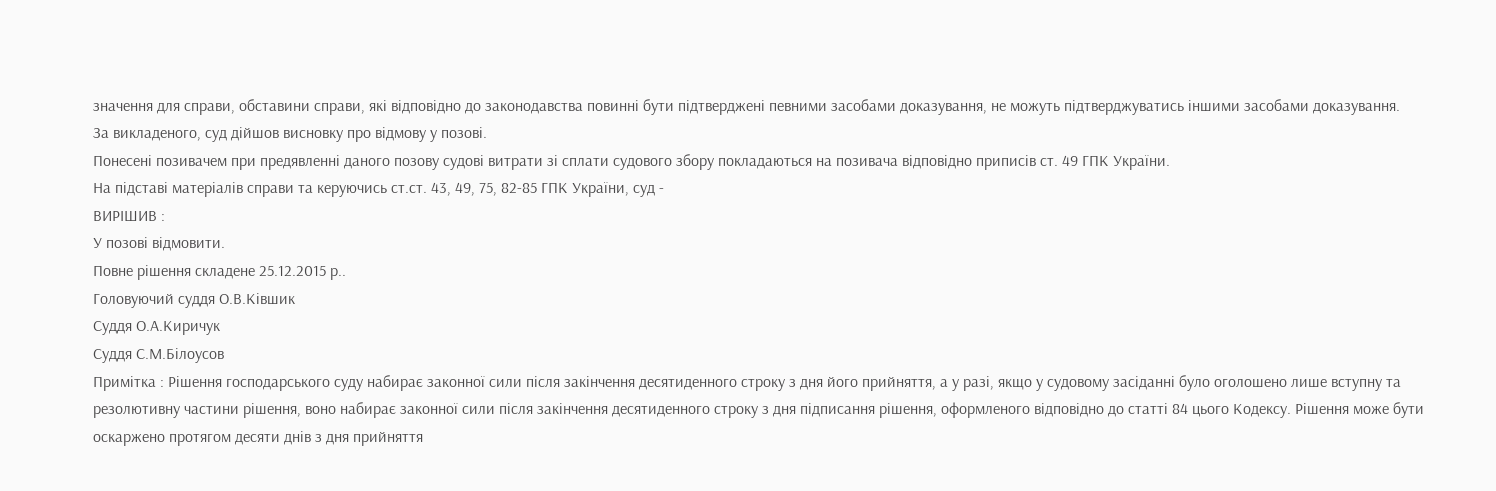значення для справи, обставини справи, які відповідно до законодавства повинні бути підтверджені певними засобами доказування, не можуть підтверджуватись іншими засобами доказування.
За викладеного, суд дійшов висновку про відмову у позові.
Понесені позивачем при предявленні даного позову судові витрати зі сплати судового збору покладаються на позивача відповідно приписів ст. 49 ГПК України.
На підставі матеріалів справи та керуючись ст.ст. 43, 49, 75, 82-85 ГПК України, суд -
ВИРІШИВ :
У позові відмовити.
Повне рішення складене 25.12.2015 р..
Головуючий суддя О.В.Ківшик
Суддя О.А.Киричук
Суддя С.М.Білоусов
Примітка : Рішення господарського суду набирає законної сили після закінчення десятиденного строку з дня його прийняття, а у разі, якщо у судовому засіданні було оголошено лише вступну та резолютивну частини рішення, воно набирає законної сили після закінчення десятиденного строку з дня підписання рішення, оформленого відповідно до статті 84 цього Кодексу. Рішення може бути оскаржено протягом десяти днів з дня прийняття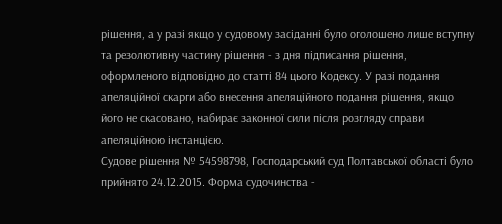рішення, а у разі якщо у судовому засіданні було оголошено лише вступну та резолютивну частину рішення - з дня підписання рішення, оформленого відповідно до статті 84 цього Кодексу. У разі подання апеляційної скарги або внесення апеляційного подання рішення, якщо його не скасовано, набирає законної сили після розгляду справи апеляційною інстанцією.
Судове рішення № 54598798, Господарський суд Полтавської області було прийнято 24.12.2015. Форма судочинства -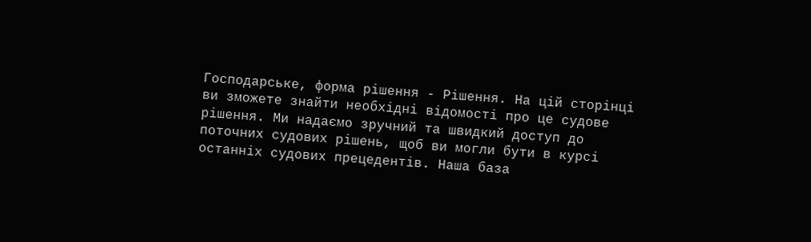Господарське, форма рішення - Рішення. На цій сторінці ви зможете знайти необхідні відомості про це судове рішення. Ми надаємо зручний та швидкий доступ до поточних судових рішень, щоб ви могли бути в курсі останніх судових прецедентів. Наша база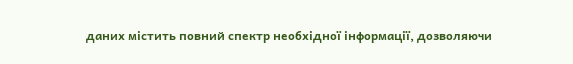даних містить повний спектр необхідної інформації, дозволяючи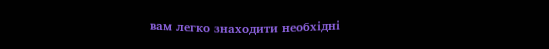вам легко знаходити необхідні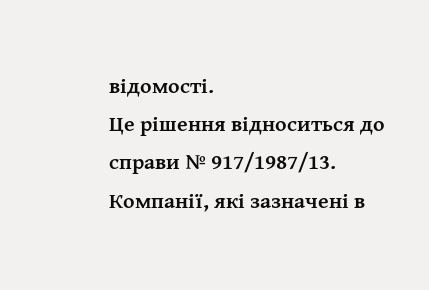відомості.
Це рішення відноситься до справи № 917/1987/13. Компанії, які зазначені в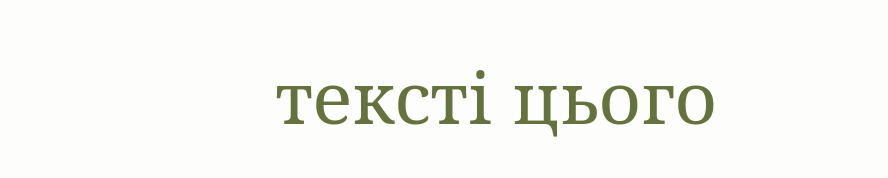тексті цього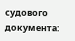судового документа: